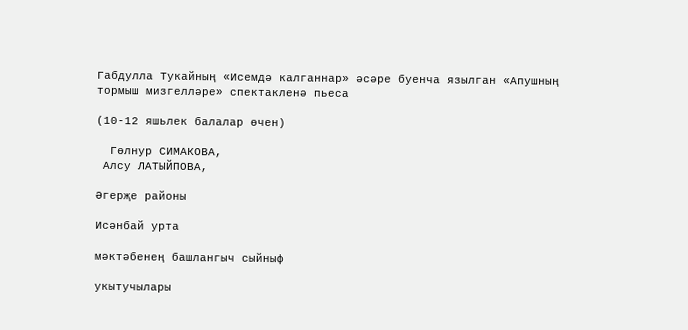Габдулла Тукайның «Исемдә калганнар» әсәре буенча язылган «Апушның тормыш мизгелләре» спектакленә пьеса

(10-12 яшьлек балалар өчен)

  Гөлнур СИМАКОВА,
 Алсу ЛАТЫЙПОВА,

Әгерҗе районы

Исәнбай урта

мәктәбенең башлангыч сыйныф

укытучылары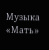Музыка  «Мать»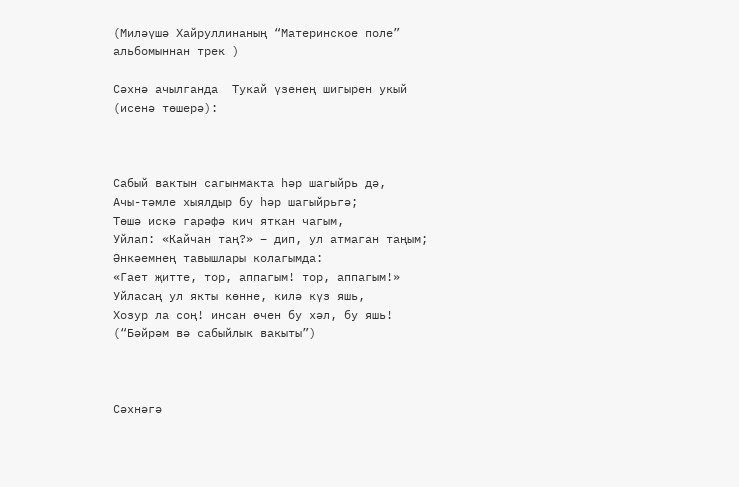(Миләүшә Хайруллинаның “Материнское поле” альбомыннан трек )

Сәхнә ачылганда  Тукай үзенең шигырен укый    (исенә төшерә):



Сабый вактын сагынмакта һәр шагыйрь дә,
Ачы-тәмле хыялдыр бу һәр шагыйрьгә;
Төшә искә гарәфә кич яткан чагым,
Уйлап: «Кайчан таң?» – дип, ул атмаган таңым;
Әнкәемнең тавышлары колагымда:
«Гает җитте, тор, аппагым! тор, аппагым!»
Уйласаң ул якты көнне, килә күз яшь,
Хозур ла соң! инсан өчен бу хәл, бу яшь!
(“Бәйрәм вә сабыйлык вакыты”)



Сәхнәгә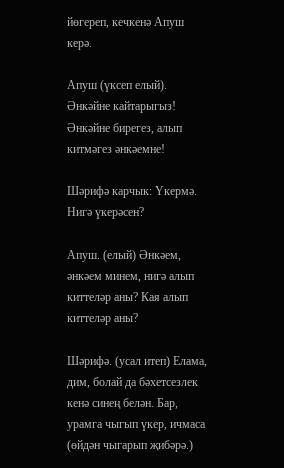йөгереп, кечкенә Апуш керә.

Апуш (үксеп елый). Әнкәйне кайтарыгыз! Әнкәйне бирегез, алып китмәгез әнкәемне!

Шәрифә карчык: Үкермә. Нигә үкерәсен?

Апуш. (елый) Әнкәем, әнкәем минем, нигә алып киттеләр аны? Кая алып киттеләр аны?

Шәрифә. (усал итеп) Елама, дим, болай да бәхетсезлек кенә синең белән. Бар, урамга чыгып үкер, ичмаса (өйдән чыгарып җибәрә.)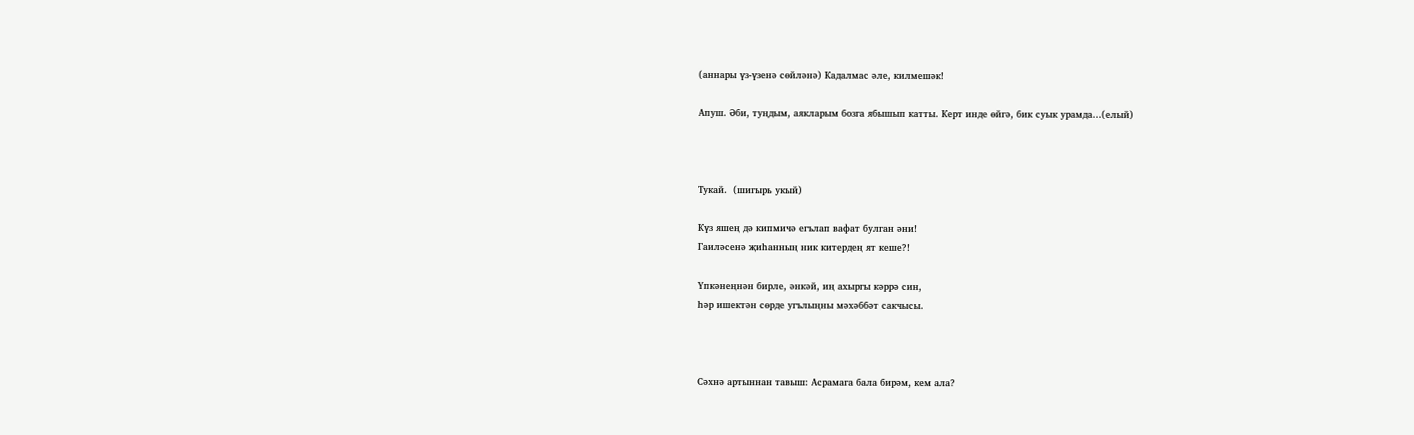(аннары үз-үзенә сөйләнә) Кадалмас әле, килмешәк!

Апуш. Әби, туңдым, аякларым бозга ябышып катты. Керт инде өйгә, бик суык урамда…(елый)



Тукай.  (шигырь укый)

Күз яшең дә кипмичә егълап вафат булган әни!
Гаиләсенә җиһанның ник китердең ят кеше?!

Үпкәнеңнән бирле, әнкәй, иң ахыргы кәррә син,
һәр ишектән сөрде угълыңны мәхәббәт сакчысы.



Сәхнә артыннан тавыш: Асрамага бала бирәм, кем ала?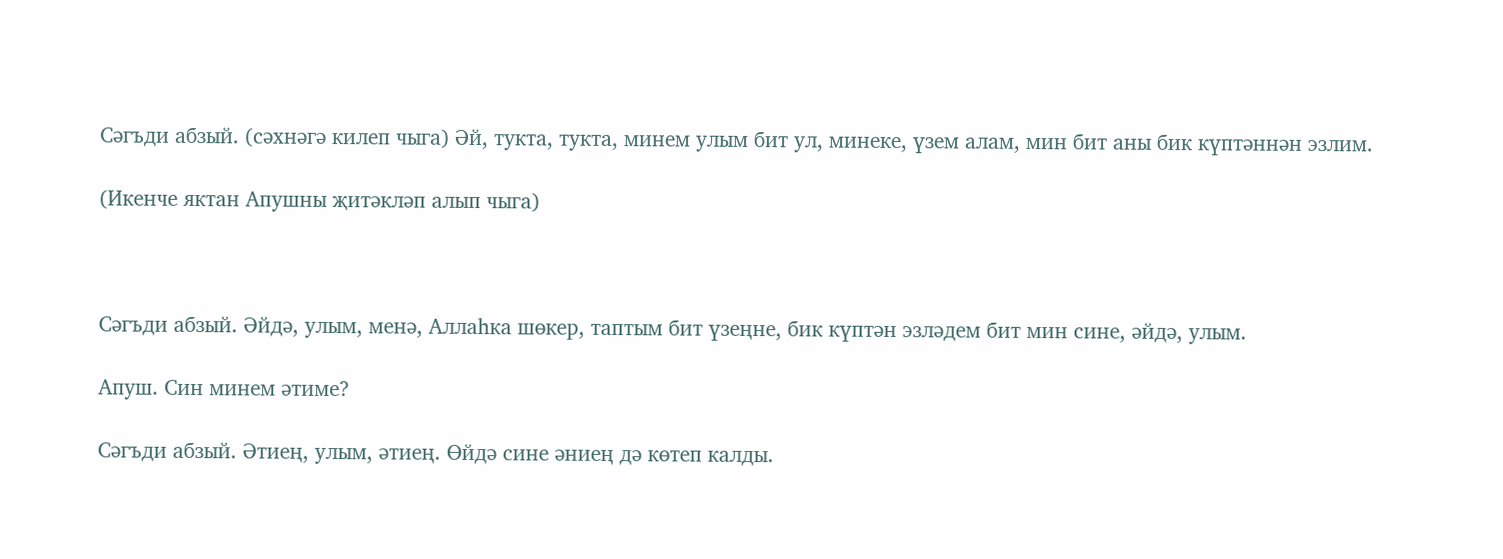Сәгъди абзый. (сәхнәгә килеп чыга) Әй, тукта, тукта, минем улым бит ул, минеке, үзем алам, мин бит аны бик күптәннән эзлим.

(Икенче яктан Апушны җитәкләп алып чыга)



Сәгъди абзый. Әйдә, улым, менә, Аллаһка шөкер, таптым бит үзеңне, бик күптән эзләдем бит мин сине, әйдә, улым.

Апуш. Син минем әтиме?

Сәгъди абзый. Әтиең, улым, әтиең. Өйдә сине әниең дә көтеп калды.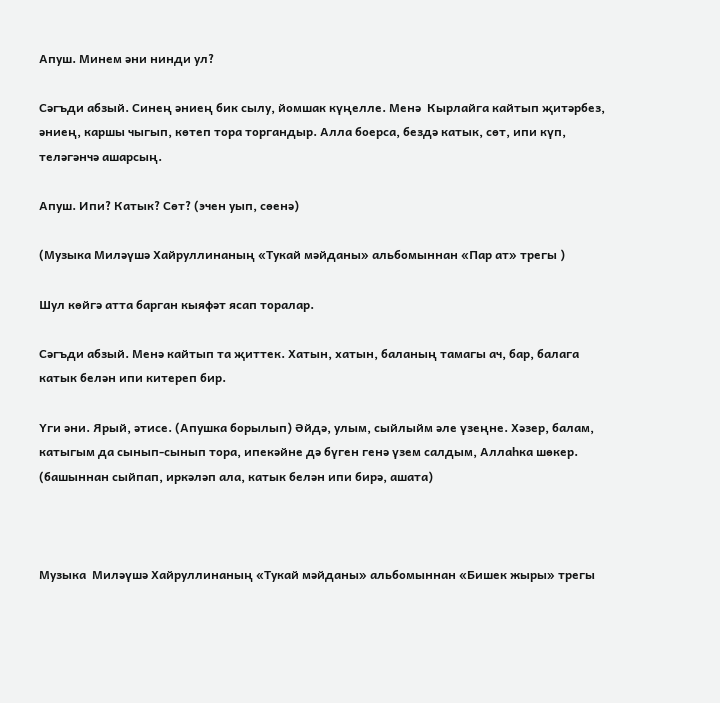Апуш. Минем әни нинди ул?

Сәгъди абзый. Синең әниең бик сылу, йомшак күңелле. Менә  Кырлайга кайтып җитәрбез, әниең, каршы чыгып, көтеп тора торгандыр. Алла боерса, бездә катык, сөт, ипи күп, теләгәнчә ашарсың.

Апуш. Ипи? Катык? Сөт? (эчен уып, сөенә)

(Музыка Миләүшә Хайруллинаның «Тукай мәйданы» альбомыннан «Пар ат» трегы )

Шул көйгә атта барган кыяфәт ясап торалар.

Сәгъди абзый. Менә кайтып та җиттек. Хатын, хатын, баланың тамагы ач, бар, балага катык белән ипи китереп бир.

Үги әни. Ярый, әтисе. (Апушка борылып) Әйдә, улым, сыйлыйм әле үзеңне. Хәзер, балам, катыгым да сынып-сынып тора, ипекәйне дә бүген генә үзем салдым, Аллаһка шөкер. (башыннан сыйпап, иркәләп ала, катык белән ипи бирә, ашата)



Музыка  Миләүшә Хайруллинаның «Тукай мәйданы» альбомыннан «Бишек жыры» трегы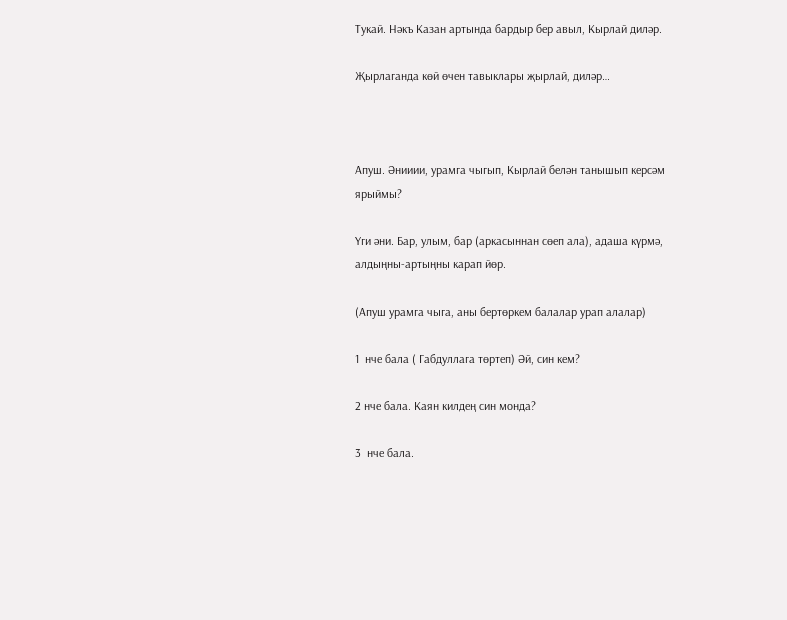Тукай. Нәкъ Казан артында бардыр бер авыл, Кырлай диләр.

Җырлаганда көй өчен тавыклары җырлай, диләр…



Апуш. Әнииии, урамга чыгып, Кырлай белән танышып керсәм ярыймы?

Үги әни. Бар, улым, бар (аркасыннан сөеп ала), адаша күрмә, алдыңны-артыңны карап йөр.

(Апуш урамга чыга, аны бертөркем балалар урап алалар)

1  нче бала ( Габдуллага төртеп) Әй, син кем?

2 нче бала. Каян килдең син монда?

3  нче бала.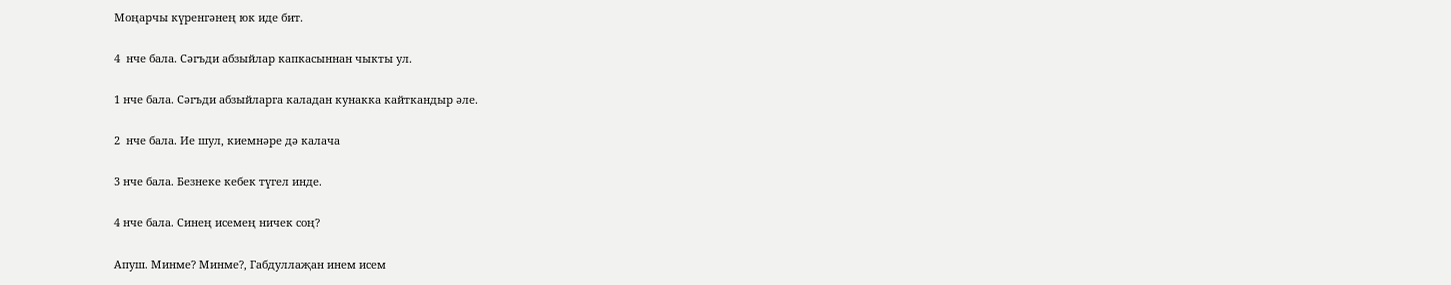Моңарчы күренгәнең юк иде бит.

4  нче бала. Сәгъди абзыйлар капкасыннан чыкты ул.

1 нче бала. Сәгъди абзыйларга каладан кунакка кайткандыр әле.

2  нче бала. Ие шул, киемнәре дә калача

3 нче бала. Безнеке кебек түгел инде.

4 нче бала. Синең исемең ничек соң?

Апуш. Минме? Минме?, Габдуллаҗан инем исем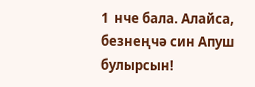1  нче бала. Алайса, безнеңчә син Апуш булырсын!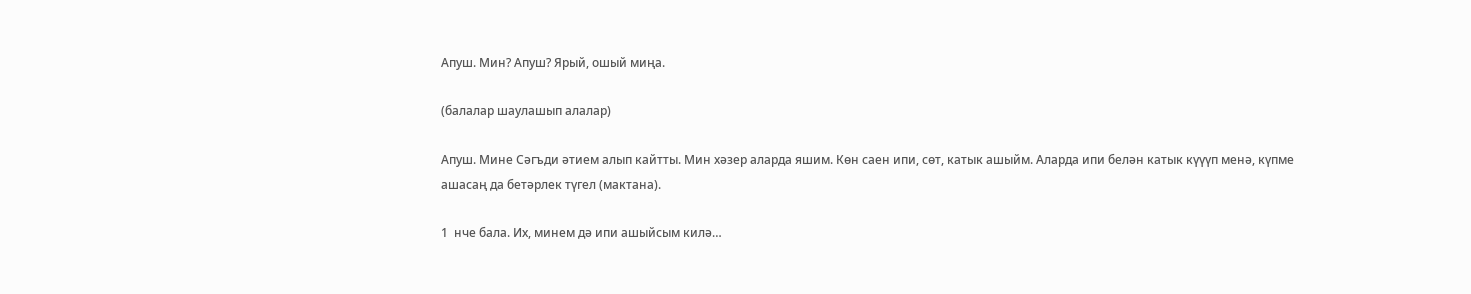Апуш. Мин? Апуш? Ярый, ошый миңа.

(балалар шаулашып алалар)

Апуш. Мине Сәгъди әтием алып кайтты. Мин хәзер аларда яшим. Көн саен ипи, сөт, катык ашыйм. Аларда ипи белән катык күүүп менә, күпме ашасаң да бетәрлек түгел (мактана).

1  нче бала. Их, минем дә ипи ашыйсым килә…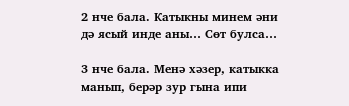2 нче бала. Катыкны минем әни дә ясый инде аны… Сөт булса…

3 нче бала. Менә хәзер, катыкка манып, берәр зур гына ипи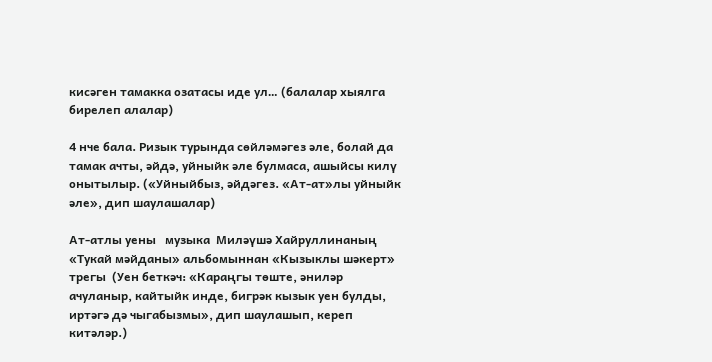кисәген тамакка озатасы иде ул… (балалар хыялга бирелеп алалар)

4 нче бала. Ризык турында сөйләмәгез әле, болай да тамак ачты, әйдә, уйныйк әле булмаса, ашыйсы килү онытылыр. («Уйныйбыз, әйдәгез. «Ат-ат»лы уйныйк әле», дип шаулашалар)

Ат-атлы уены   музыка  Миләүшә Хайруллинаның «Тукай мәйданы» альбомыннан «Кызыклы шәкерт» трегы  (Уен беткәч: «Караңгы төште, әниләр ачуланыр, кайтыйк инде, бигрәк кызык уен булды, иртәгә дә чыгабызмы», дип шаулашып, кереп китәләр.)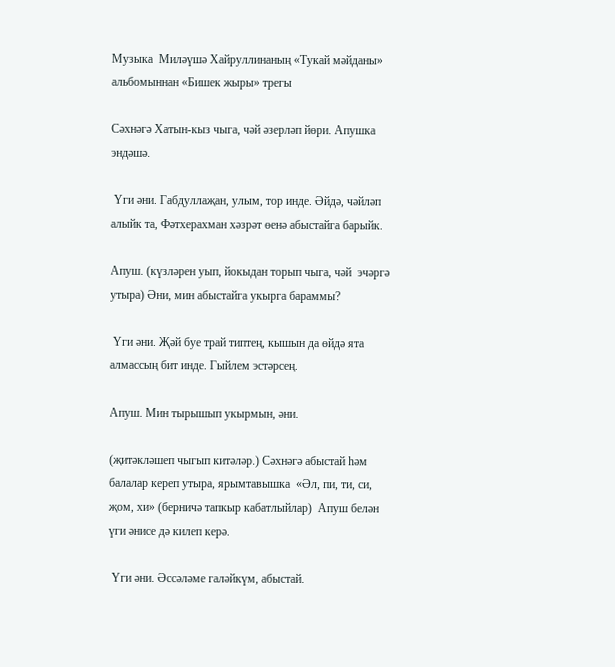Музыка  Миләүшә Хайруллинаның «Тукай мәйданы» альбомыннан «Бишек жыры» трегы

Сәхнәгә Хатын-кыз чыга, чәй әзерләп йөри. Апушка эндәшә.

 Үги әни. Габдуллаҗан, улым, тор инде. Әйдә, чәйләп алыйк та, Фәтхерахман хәзрәт өенә абыстайга барыйк.

Апуш. (күзләрен уып, йокыдан торып чыга, чәй  эчәргә утыра) Әни, мин абыстайга укырга бараммы?

 Үги әни. Җәй буе трай типтең, кышын да өйдә ята алмассың бит инде. Гыйлем эстәрсең.

Апуш. Мин тырышып укырмын, әни.

(җитәкләшеп чыгып китәләр.) Сәхнәгә абыстай һәм балалар кереп утыра, ярымтавышка  «Әл, пи, ти, си, җом, хи» (берничә тапкыр кабатлыйлар)  Апуш белән үги әнисе дә килеп керә.

 Үги әни. Әссәләме галәйкүм, абыстай.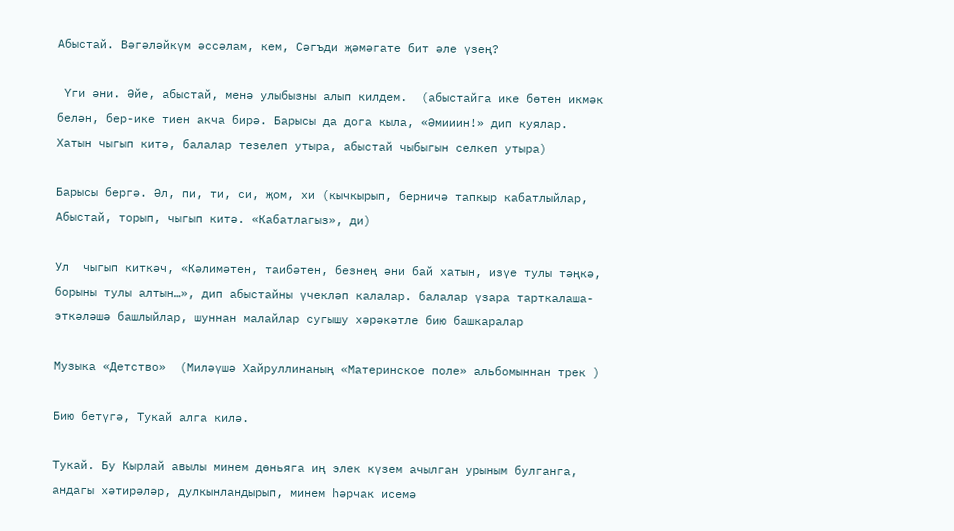Абыстай. Вәгәләйкүм әссәлам, кем, Сәгъди җәмәгате бит әле үзең?

 Үги әни. Әйе, абыстай, менә улыбызны алып килдем.  (абыстайга ике бөтен икмәк белән, бер-ике тиен акча бирә. Барысы да дога кыла, «Әмииин!» дип куялар. Хатын чыгып китә, балалар тезелеп утыра, абыстай чыбыгын селкеп утыра)

Барысы бергә. Әл, пи, ти, си, җом, хи (кычкырып, берничә тапкыр кабатлыйлар, Абыстай, торып, чыгып китә. «Кабатлагыз», ди)

Ул  чыгып киткәч, «Кәлимәтен, таибәтен, безнең әни бай хатын, изүе тулы тәңкә, борыны тулы алтын…», дип абыстайны үчекләп калалар. балалар үзара тарткалаша-эткәләшә башлыйлар, шуннан малайлар сугышу хәрәкәтле бию башкаралар

Музыка «Детство»  (Миләүшә Хайруллинаның «Материнское поле» альбомыннан трек )

Бию бетүгә, Тукай алга килә.

Тукай. Бу Кырлай авылы минем дөньяга иң элек күзем ачылган урыным булганга, андагы хәтирәләр, дулкынландырып, минем һәрчак исемә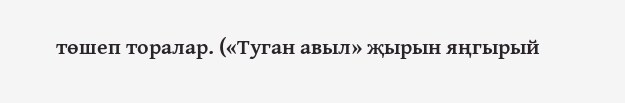төшеп торалар. («Туган авыл» җырын яңгырый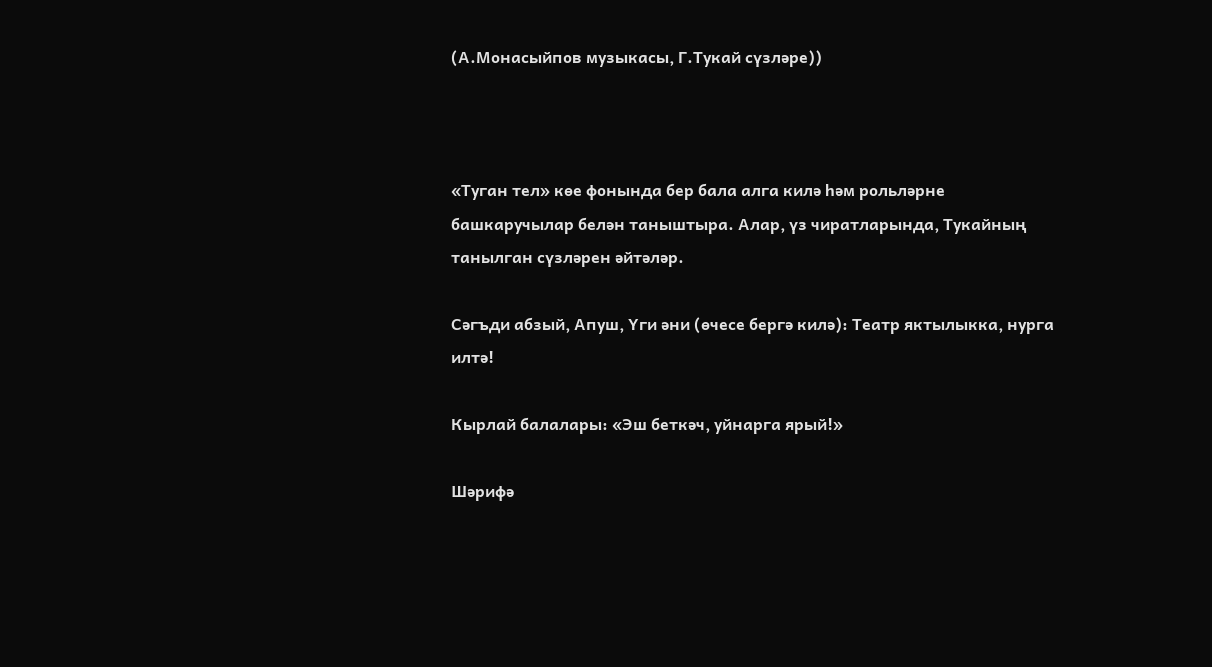(А.Монасыйпов музыкасы, Г.Тукай сүзләре))



«Туган тел» көе фонында бер бала алга килә һәм рольләрне башкаручылар белән таныштыра. Алар, үз чиратларында, Тукайның танылган сүзләрен әйтәләр.

Сәгъди абзый, Апуш, Үги әни (өчесе бергә килә): Театр яктылыкка, нурга илтә!

Кырлай балалары: «Эш беткәч, уйнарга ярый!»

Шәрифә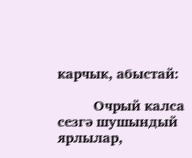карчык, абыстай:

         Очрый калса сезгә шушындый ярлылар,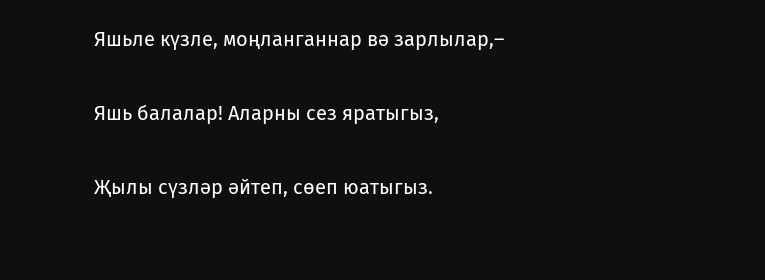Яшьле күзле, моңланганнар вә зарлылар,–

Яшь балалар! Аларны сез яратыгыз,

Җылы сүзләр әйтеп, сөеп юатыгыз.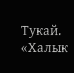Тукай. «Халык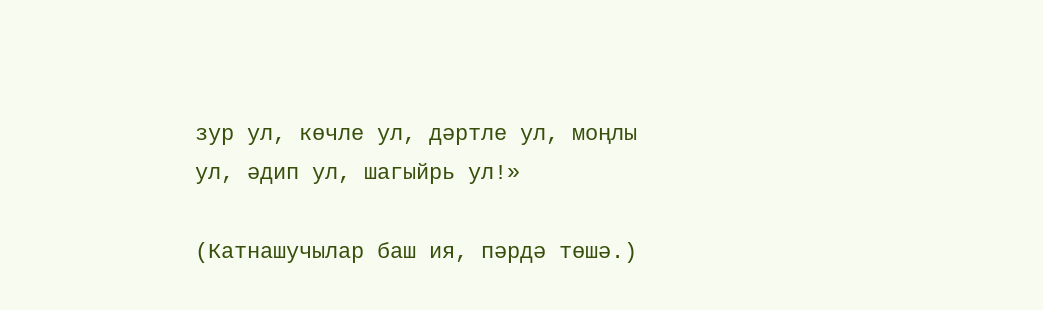зур ул, көчле ул, дәртле ул, моңлы ул, әдип ул, шагыйрь ул!»

(Катнашучылар баш ия, пәрдә төшә.)